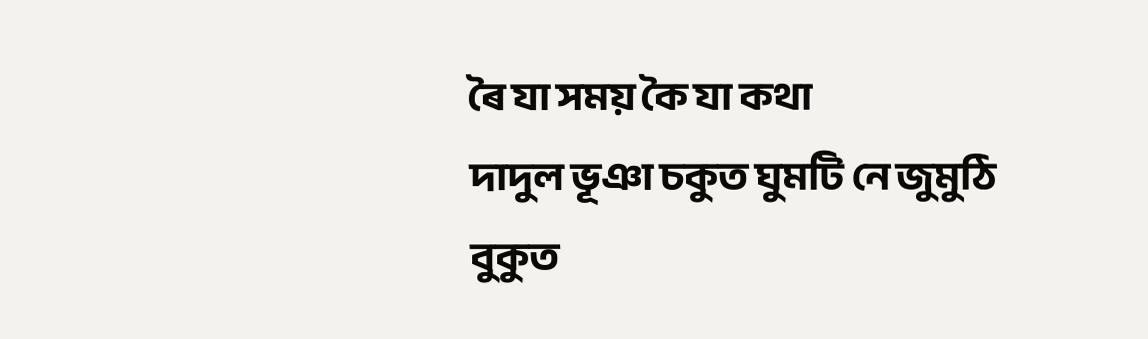ৰৈ যা সময় কৈ যা কথা
দাদুল ভূঞা চকুত ঘুমটি নে জুমুঠি বুকুত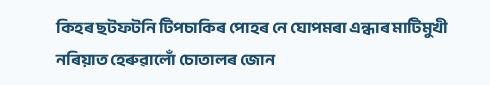কিহৰ ছটফটনি টিপচাকিৰ পোহৰ নে ঘোপমৰা এন্ধাৰ মাটিমুখী নৰিয়াত হেৰুৱালোঁ চোতালৰ জোন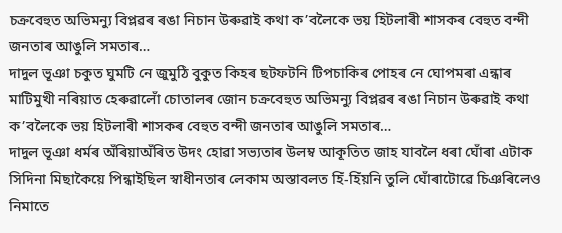চক্ৰবেহুত অভিমন্যু বিপ্লৱৰ ৰঙা নিচান উৰুৱাই কথা ক’বলৈকে ভয় হিটলাৰী শাসকৰ বেহুত বন্দী জনতাৰ আঙুলি সমতাৰ…
দাদুল ভূঞা চকুত ঘুমটি নে জুমুঠি বুকুত কিহৰ ছটফটনি টিপচাকিৰ পোহৰ নে ঘোপমৰা এন্ধাৰ মাটিমুখী নৰিয়াত হেৰুৱালোঁ চোতালৰ জোন চক্ৰবেহুত অভিমন্যু বিপ্লৱৰ ৰঙা নিচান উৰুৱাই কথা ক’বলৈকে ভয় হিটলাৰী শাসকৰ বেহুত বন্দী জনতাৰ আঙুলি সমতাৰ…
দাদুল ভূঞা ধৰ্মৰ অঁৰিয়াঅঁৰিত উদং হোৱা সভ্যতাৰ উলম্ব আকূতিত জাহ যাবলৈ ধৰা ঘোঁৰা এটাক সিদিনা মিছাকৈয়ে পিন্ধাইছিল স্বাধীনতাৰ লেকাম অস্তাবলত হিঁ-হিঁয়নি তুলি ঘোঁৰাটোৱে চিঞৰিলেও নিমাতে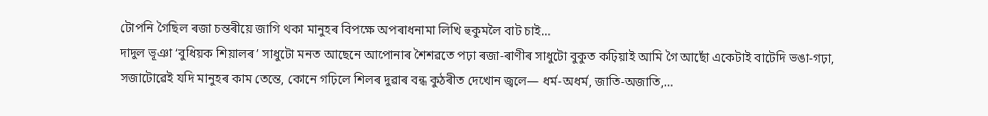টোপনি গৈছিল ৰজা চন্তৰীয়ে জাগি থকা মানুহৰ বিপক্ষে অপৰাধনামা লিখি হুকুমলৈ বাট চাই…
দাদুল ভূঞা ‘বুধিয়ক শিয়ালৰ’ সাধুটো মনত আছেনে আপোনাৰ শৈশৱতে পঢ়া ৰজা-ৰাণীৰ সাধুটো বুকুত কঢ়িয়াই আমি গৈ আছোঁ একেটাই বাটেদি ভঙা-গঢ়া, সজাটোৱেই যদি মানুহৰ কাম তেন্তে, কোনে গঢ়িলে শিলৰ দুৱাৰ বন্ধ কুঠৰীত দেখোন জ্বলে— ধৰ্ম-অধৰ্ম, জাতি-অজাতি,…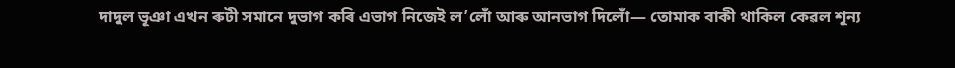দাদুল ভূঞা এখন ৰুটী সমানে দুভাগ কৰি এভাগ নিজেই ল’লোঁ আৰু আনভাগ দিলোঁ— তোমাক বাকী থাকিল কেৱল শূন্য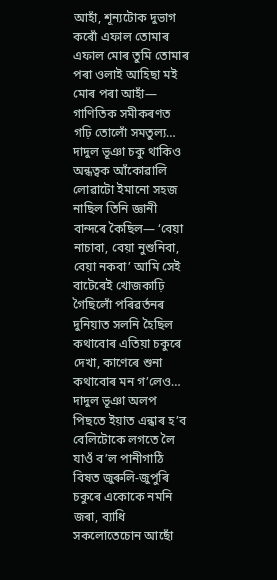আহাঁ, শূন্যটোক দুভাগ কৰোঁ এফাল তোমাৰ এফাল মোৰ তুমি তোমাৰ পৰা ওলাই আহিছা মই মোৰ পৰা আহাঁ— গাণিতিক সমীকৰণত গঢ়ি তোলোঁ সমতুল্য…
দাদুল ভূঞা চকু থাকিও অন্ধত্বক আঁকোৱালি লোৱাটো ইমানো সহজ নাছিল তিনি জ্ঞানী বান্দৰে কৈছিল— ‘বেয়া নাচাবা, বেয়া নুশুনিবা, বেয়া নকবা’ আমি সেই বাটেৰেই খোজকাঢ়ি গৈছিলোঁ পৰিৱৰ্তনৰ দুনিয়াত সলনি হৈছিল কথাবোৰ এতিয়া চকুৰে দেখা, কাণেৰে শুনা কথাবোৰ মন গ’লেও…
দাদুল ভূঞা অলপ পিছতে ইয়াত এন্ধাৰ হ’ব বেলিটোকে লগতে লৈ যাওঁ ব’ল পানীগাঠি বিষত জুৰুলি-জুপুৰি চকুৰে একোকে নমনি জৰা, ব্যাধি সকলোতেচোন আছোঁ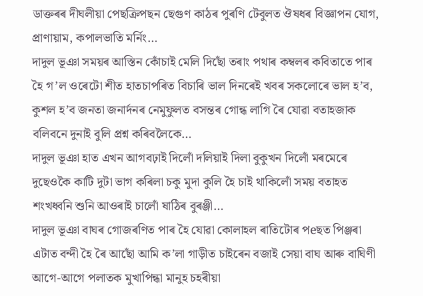ডাক্তৰৰ দীঘলীয়া পেছক্ৰিপছন ছেগুণ কাঠৰ পুৰণি টেবুলত ঔষধৰ বিজ্ঞাপন যোগ, প্ৰাণায়াম, কপালভাতি মৰ্নিং…
দাদুল ভূঞা সময়ৰ আস্তিন কোঁচাই মেলি দিছোঁ তৰাং পথাৰ কম্বলৰ কবিতাতে পাৰ হৈ গ’ল ওৰেটো শীত হাতচাপৰিত বিচাৰি ভাল দিনৰেই খবৰ সকলোৰে ভাল হ’ব, কুশল হ’ব জনতা জনাৰ্দনৰ নেমুফুলত বসন্তৰ গোন্ধ লাগি ৰৈ যোৱা বতাহজাক বলিবনে দুনাই বুলি প্ৰশ্ন কৰিবলৈকে…
দাদুল ভূঞা হাত এখন আগবঢ়াই দিলোঁ দলিয়াই দিলা বুকুখন দিলোঁ মৰমেৰে দুছেওকৈ কাটি দুটা ভাগ কৰিলা চকু মুদা কুলি হৈ চাই থাকিলোঁ সময় বতাহত শংখধ্বনি শুনি আওৰাই চালোঁ ষাঠিৰ বুৰঞ্জী…
দাদুল ভূঞা বাঘৰ গোজৰণিত পাৰ হৈ যোৱা কোলাহল ৰাতিটোৰ পeছত পিঞ্জৰা এটাত বন্দী হৈ ৰৈ আছোঁ আমি ক’লা গাড়ীত চাইৰেন বজাই সেয়া বাঘ আৰু বাঘিণী আগে-আগে পলাতক মুখাপিন্ধা মানুহ চহৰীয়া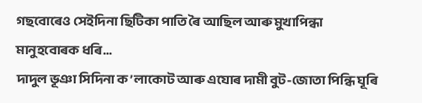গছবোৰেও সেইদিনা ছিটিকা পাতি ৰৈ আছিল আৰু মুখাপিন্ধা মানুহবোৰক ধৰি…
দাদুল ভূঞা সিদিনা ক’লাকোট আৰু এযোৰ দামী বুট-জোতা পিন্ধি ঘূৰি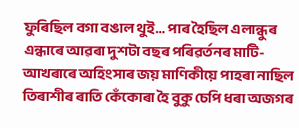ফুৰিছিল বগা বঙাল থুই… পাৰ হৈছিল এলান্ধুৰ এন্ধাৰে আৱৰা দুশটা বছৰ পৰিৱৰ্তনৰ মাটি-আখৰাৰে অহিংসাৰ জয় মাণিকীয়ে পাহৰা নাছিল তিৰাশীৰ ৰাতি কেঁকোৰা হৈ বুকু চেপি ধৰা অজগৰ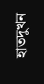হাতদুখন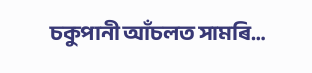চকুপানী আঁচলত সামৰি…